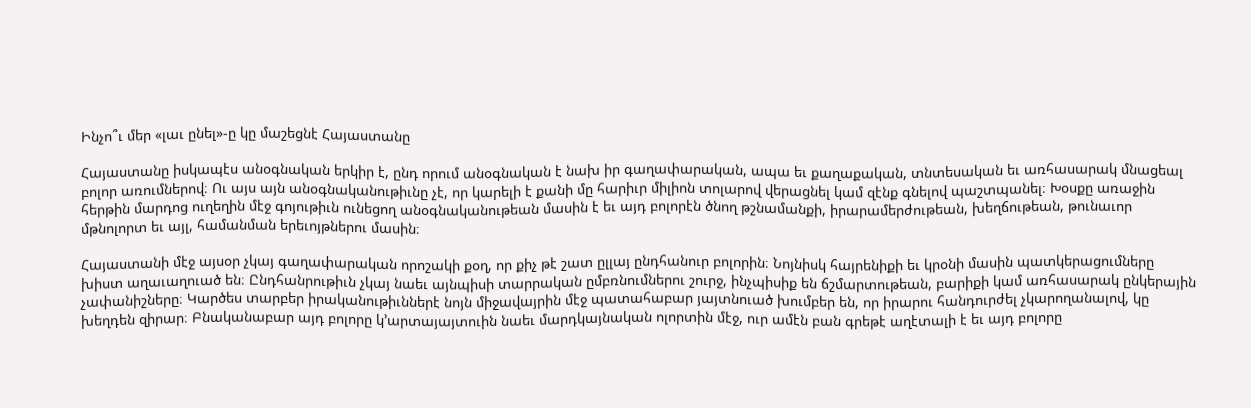Ինչո՞ւ մեր «լաւ ընել»-ը կը մաշեցնէ Հայաստանը

Հայաստանը իսկապէս անօգնական երկիր է, ընդ որում անօգնական է նախ իր գաղափարական, ապա եւ քաղաքական, տնտեսական եւ առհասարակ մնացեալ բոլոր առումներով։ Ու այս այն անօգնականութիւնը չէ, որ կարելի է քանի մը հարիւր միլիոն տոլարով վերացնել կամ զէնք գնելով պաշտպանել։ Խօսքը առաջին հերթին մարդոց ուղեղին մէջ գոյութիւն ունեցող անօգնականութեան մասին է եւ այդ բոլորէն ծնող թշնամանքի, իրարամերժութեան, խեղճութեան, թունաւոր մթնոլորտ եւ այլ, համանման երեւոյթներու մասին։

Հայաստանի մէջ այսօր չկայ գաղափարական որոշակի քօղ, որ քիչ թէ շատ ըլլայ ընդհանուր բոլորին։ Նոյնիսկ հայրենիքի եւ կրօնի մասին պատկերացումները խիստ աղաւաղուած են։ Ընդհանրութիւն չկայ նաեւ այնպիսի տարրական ըմբռնումներու շուրջ, ինչպիսիք են ճշմարտութեան, բարիքի կամ առհասարակ ընկերային չափանիշները։ Կարծես տարբեր իրականութիւններէ նոյն միջավայրին մէջ պատահաբար յայտնուած խումբեր են, որ իրարու հանդուրժել չկարողանալով, կը խեղդեն զիրար։ Բնականաբար այդ բոլորը կ’արտայայտուին նաեւ մարդկայնական ոլորտին մէջ, ուր ամէն բան գրեթէ աղէտալի է եւ այդ բոլորը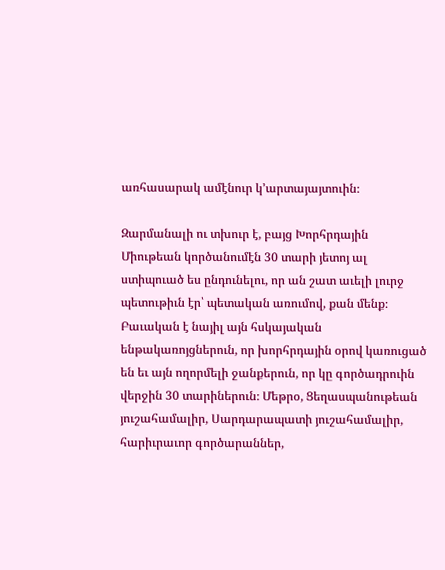առհասարակ ամէնուր կ’արտայայտուին։

Զարմանալի ու տխուր է, բայց Խորհրդային Միութեան կործանումէն 30 տարի յետոյ ալ ստիպուած ես ընդունելու, որ ան շատ աւելի լուրջ պետութիւն էր՝ պետական առումով, քան մենք։ Բաւական է նայիլ այն հսկայական ենթակառոյցներուն, որ խորհրդային օրով կառուցած են եւ այն ողորմելի ջանքերուն, որ կը գործադրուին վերջին 30 տարիներուն։ Մեթրօ, Ցեղասպանութեան յուշահամալիր, Սարդարապատի յուշահամալիր, հարիւրաւոր գործարաններ,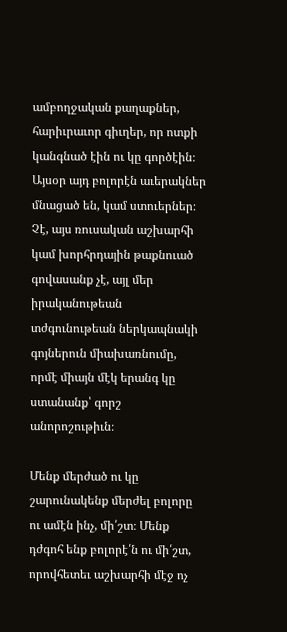ամբողջական քաղաքներ, հարիւրաւոր գիւղեր, որ ոտքի կանգնած էին ու կը գործէին։ Այսօր այդ բոլորէն աւերակներ մնացած են, կամ ստուերներ։ Չէ, այս ռուսական աշխարհի կամ խորհրդային թաքնուած գովասանք չէ, այլ մեր իրականութեան տժգունութեան ներկապնակի գոյներուն միախառնումը, որմէ միայն մէկ երանգ կը ստանանք՝ գորշ անորոշութիւն։

Մենք մերժած ու կը շարունակենք մերժել բոլորը ու ամէն ինչ, մի՛շտ։ Մենք դժգոհ ենք բոլորէ՛ն ու մի՛շտ, որովհետեւ աշխարհի մէջ ոչ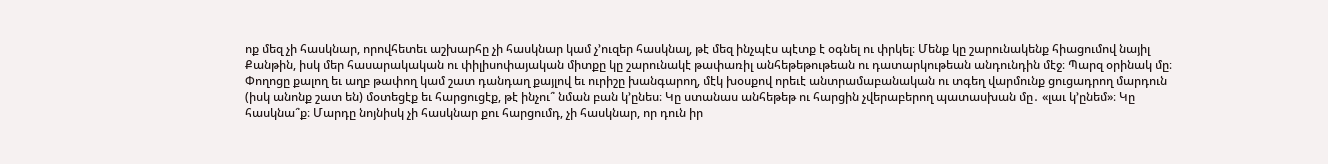ոք մեզ չի հասկնար, որովհետեւ աշխարհը չի հասկնար կամ չ’ուզեր հասկնալ, թէ մեզ ինչպէս պէտք է օգնել ու փրկել։ Մենք կը շարունակենք հիացումով նայիլ Քանթին, իսկ մեր հասարակական ու փիլիսոփայական միտքը կը շարունակէ թափառիլ անհեթեթութեան ու դատարկութեան անդունդին մէջ։ Պարզ օրինակ մը։ Փողոցը քալող եւ աղբ թափող կամ շատ դանդաղ քայլով եւ ուրիշը խանգարող, մէկ խօսքով որեւէ անտրամաբանական ու տգեղ վարմունք ցուցադրող մարդուն (իսկ անոնք շատ են) մօտեցէք եւ հարցուցէք, թէ ինչու՞ նման բան կ’ընես։ Կը ստանաս անհեթեթ ու հարցին չվերաբերող պատասխան մը․ «լաւ կ’ընեմ»։ Կը հասկնա՞ք։ Մարդը նոյնիսկ չի հասկնար քու հարցումդ, չի հասկնար, որ դուն իր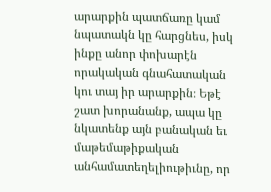արարքին պատճառը կամ նպատակն կը հարցնես, իսկ ինքը անոր փոխարէն որակական գնահատական կու տայ իր արարքին։ Եթէ շատ խորանանք, ապա կը նկատենք այն բանական եւ մաթեմաթիքական անհամատեղելիութիւնը, որ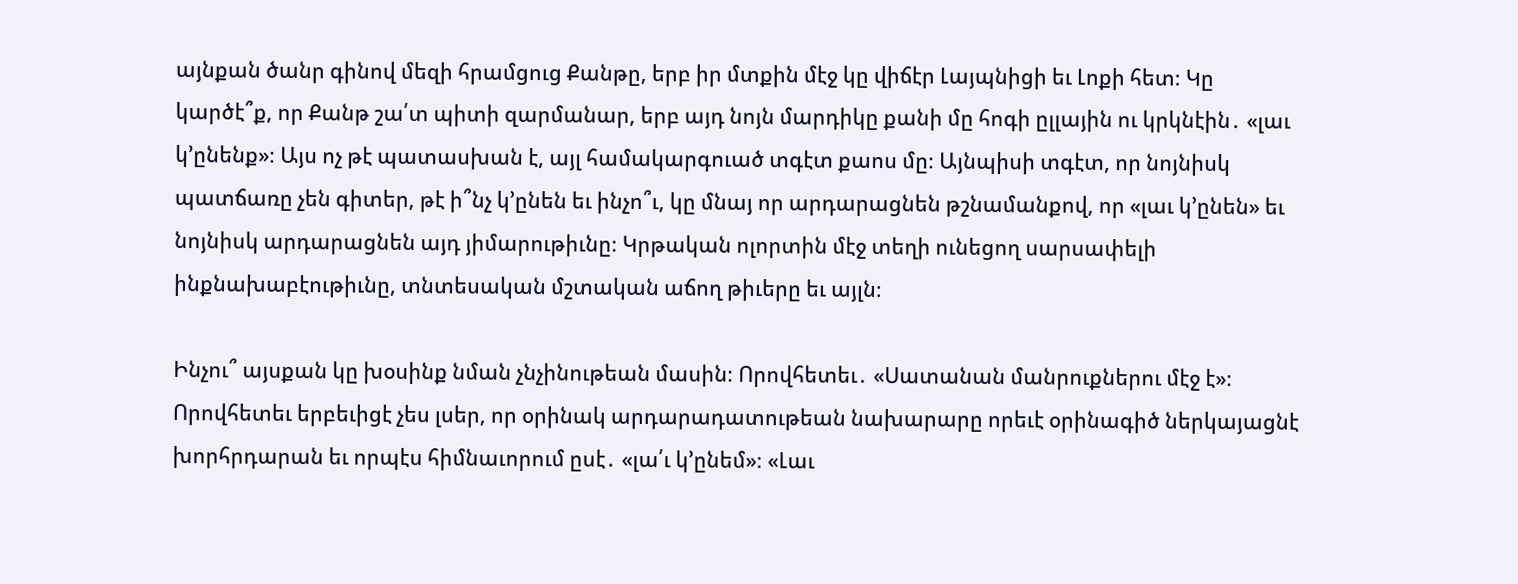այնքան ծանր գինով մեզի հրամցուց Քանթը, երբ իր մտքին մէջ կը վիճէր Լայպնիցի եւ Լոքի հետ։ Կը կարծէ՞ք, որ Քանթ շա՛տ պիտի զարմանար, երբ այդ նոյն մարդիկը քանի մը հոգի ըլլային ու կրկնէին․ «լաւ կ’ընենք»։ Այս ոչ թէ պատասխան է, այլ համակարգուած տգէտ քաոս մը։ Այնպիսի տգէտ, որ նոյնիսկ պատճառը չեն գիտեր, թէ ի՞նչ կ’ընեն եւ ինչո՞ւ, կը մնայ որ արդարացնեն թշնամանքով, որ «լաւ կ’ընեն» եւ նոյնիսկ արդարացնեն այդ յիմարութիւնը։ Կրթական ոլորտին մէջ տեղի ունեցող սարսափելի ինքնախաբէութիւնը, տնտեսական մշտական աճող թիւերը եւ այլն։

Ինչու՞ այսքան կը խօսինք նման չնչինութեան մասին։ Որովհետեւ․ «Սատանան մանրուքներու մէջ է»։ Որովհետեւ երբեւիցէ չես լսեր, որ օրինակ արդարադատութեան նախարարը որեւէ օրինագիծ ներկայացնէ խորհրդարան եւ որպէս հիմնաւորում ըսէ․ «լա՛ւ կ’ընեմ»։ «Լաւ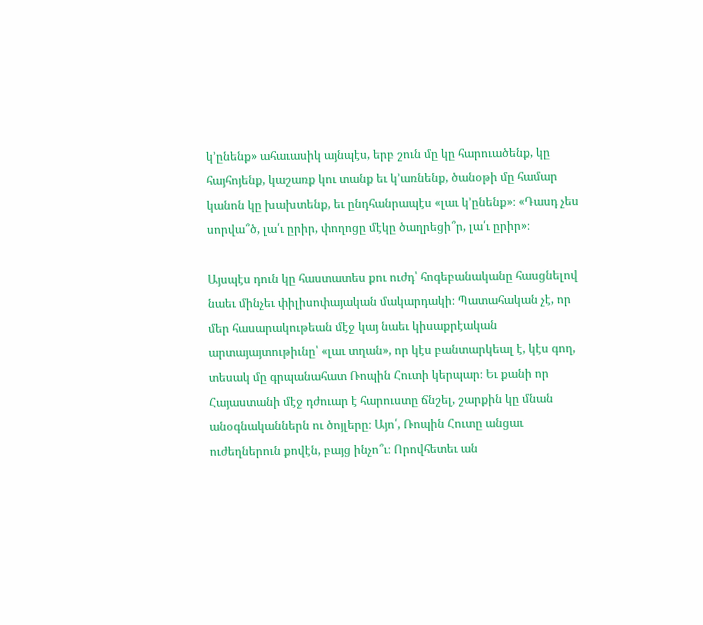կ’ընենք» ահաւասիկ այնպէս, երբ շուն մը կը հարուածենք, կը հայհոյենք, կաշառք կու տանք եւ կ’առնենք, ծանօթի մը համար կանոն կը խախտենք, եւ ընդհանրապէս «լաւ կ’ընենք»։ «Դասդ չես սորվա՞ծ, լա՛ւ ըրիր, փողոցը մէկը ծաղրեցի՞ր, լա՛ւ ըրիր»։

Այսպէս դուն կը հաստատես քու ուժդ՝ հոգեբանականը հասցնելով նաեւ մինչեւ փիլիսոփայական մակարդակի։ Պատահական չէ, որ մեր հասարակութեան մէջ կայ նաեւ կիսաքրէական արտայայտութիւնը՝ «լաւ տղան», որ կէս բանտարկեալ է, կէս գող, տեսակ մը գրպանահատ Ռոպին Հուտի կերպար։ Եւ քանի որ Հայաստանի մէջ դժուար է հարուստը ճնշել, շարքին կը մնան անօգնականներն ու ծոյլերը։ Այո՛, Ռոպին Հուտը անցաւ ուժեղներուն քովէն, բայց ինչո՞ւ։ Որովհետեւ ան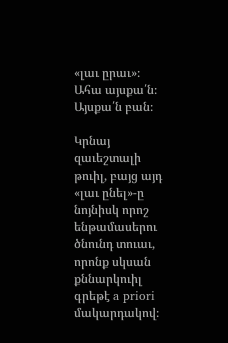«լաւ ըրաւ»։ Ահա այսքա՛ն։ Այսքա՛ն բան։

Կրնայ զաւեշտալի թուիլ, բայց այդ «լաւ ընել»-ը նոյնիսկ որոշ ենթամասերու ծնունդ տուաւ, որոնք սկսան քննարկուիլ գրեթէ a priori մակարդակով։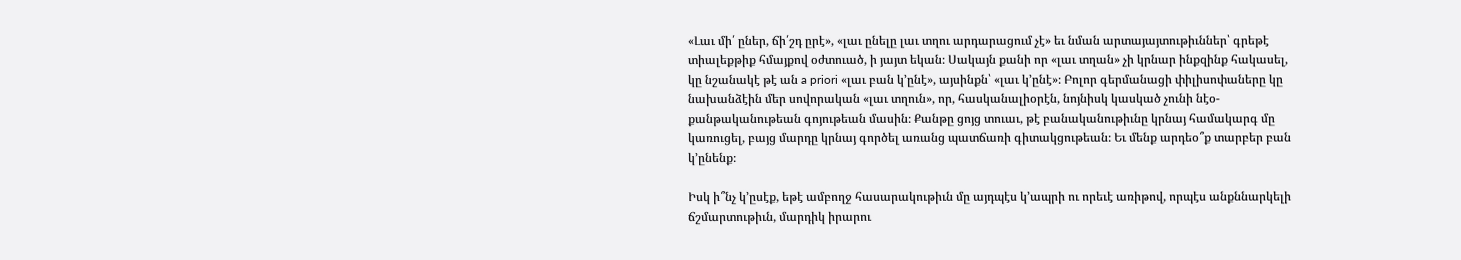«Լաւ մի՛ ըներ, ճի՛շդ ըրէ», «լաւ ընելը լաւ տղու արդարացում չէ» եւ նման արտայայտութիւններ՝ գրեթէ տիալեքթիք հմայքով օժտուած, ի յայտ եկան։ Սակայն քանի որ «լաւ տղան» չի կրնար ինքզինք հակասել, կը նշանակէ թէ ան a priori «լաւ բան կ’ընէ», այսինքն՝ «լաւ կ’ընէ»։ Բոլոր գերմանացի փիլիսոփաները կը նախանձէին մեր սովորական «լաւ տղուն», որ, հասկանալիօրէն, նոյնիսկ կասկած չունի նէօ-քանթականութեան գոյութեան մասին։ Քանթը ցոյց տուաւ, թէ բանականութիւնը կրնայ համակարգ մը կառուցել, բայց մարդը կրնայ գործել առանց պատճառի գիտակցութեան։ Եւ մենք արդեօ՞ք տարբեր բան կ’ընենք։

Իսկ ի՞նչ կ’ըսէք, եթէ ամբողջ հասարակութիւն մը այդպէս կ’ապրի ու որեւէ առիթով, որպէս անքննարկելի ճշմարտութիւն, մարդիկ իրարու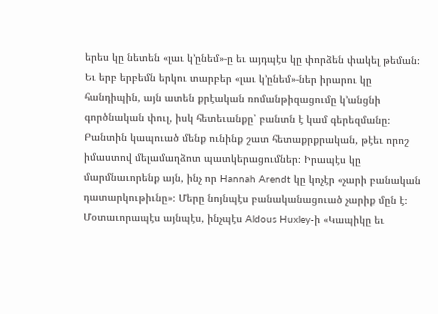երես կը նետեն «լաւ կ’ընեմ»-ը եւ այդպէս կը փորձեն փակել թեման։ Եւ երբ երբեմն երկու տարբեր «լաւ կ’ընեմ»-ներ իրարու կը հանդիպին, այն ատեն քրէական ռոմանթիզացումը կ’անցնի գործնական փուլ, իսկ հետեւանքը՝ բանտն է կամ գերեզմանը։ Բանտին կապուած մենք ունինք շատ հետաքրքրական, թէեւ որոշ իմաստով մելամաղձոտ պատկերացումներ։ Իրապէս կը մարմնաւորենք այն, ինչ որ Hannah Arendt կը կոչէր «չարի բանական դատարկութիւնը»։ Մերը նոյնպէս բանականացուած չարիք մըն է։ Մօտաւորապէս այնպէս, ինչպէս Aldous Huxley-ի «Կապիկը եւ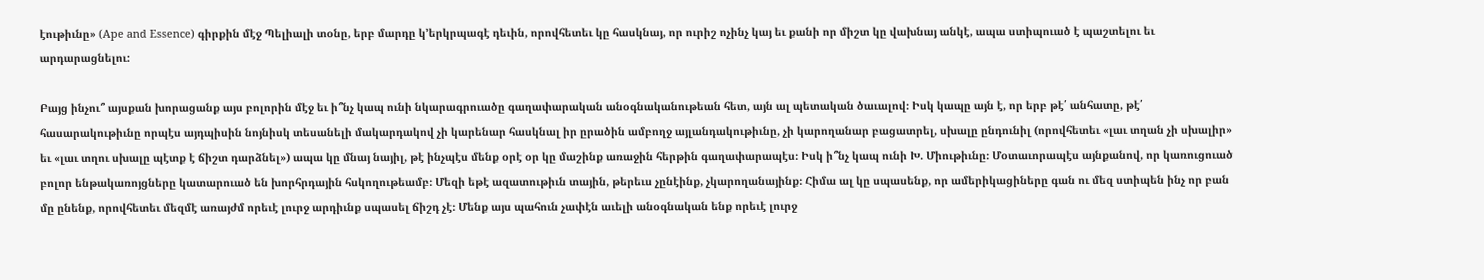էութիւնը» (Ape and Essence) գիրքին մէջ Պելիալի տօնը, երբ մարդը կ’երկրպագէ դեւին, որովհետեւ կը հասկնայ, որ ուրիշ ոչինչ կայ եւ քանի որ միշտ կը վախնայ անկէ, ապա ստիպուած է պաշտելու եւ արդարացնելու:

Բայց ինչու՞ այսքան խորացանք այս բոլորին մէջ եւ ի՞նչ կապ ունի նկարագրուածը գաղափարական անօգնականութեան հետ, այն ալ պետական ծաւալով։ Իսկ կապը այն է, որ երբ թէ՛ անհատը, թէ՛ հասարակութիւնը որպէս այդպիսին նոյնիսկ տեսանելի մակարդակով չի կարենար հասկնալ իր ըրածին ամբողջ այլանդակութիւնը, չի կարողանար բացատրել, սխալը ընդունիլ (որովհետեւ «լաւ տղան չի սխալիր» եւ «լաւ տղու սխալը պէտք է ճիշտ դարձնել») ապա կը մնայ նայիլ, թէ ինչպէս մենք օրէ օր կը մաշինք առաջին հերթին գաղափարապէս։ Իսկ ի՞նչ կապ ունի Խ. Միութիւնը։ Մօտաւորապէս այնքանով, որ կառուցուած բոլոր ենթակառոյցները կատարուած են խորհրդային հսկողութեամբ։ Մեզի եթէ ազատութիւն տային, թերեւս չընէինք, չկարողանայինք։ Հիմա ալ կը սպասենք, որ ամերիկացիները գան ու մեզ ստիպեն ինչ որ բան մը ընենք, որովհետեւ մեզմէ առայժմ որեւէ լուրջ արդիւնք սպասել ճիշդ չէ։ Մենք այս պահուն չափէն աւելի անօգնական ենք որեւէ լուրջ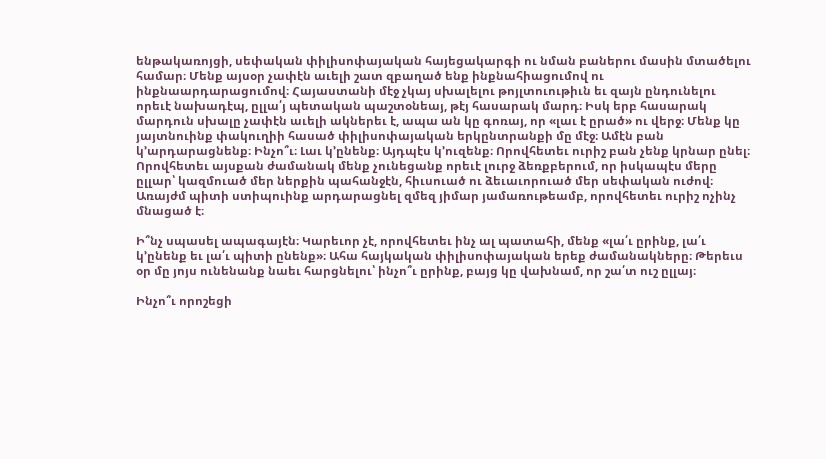ենթակառոյցի, սեփական փիլիսոփայական հայեցակարգի ու նման բաներու մասին մտածելու համար։ Մենք այսօր չափէն աւելի շատ զբաղած ենք ինքնահիացումով ու ինքնաարդարացումով։ Հայաստանի մէջ չկայ սխալելու թոյլտուութիւն եւ զայն ընդունելու որեւէ նախադէպ, ըլլա՛յ պետական պաշտօնեայ, թէյ հասարակ մարդ։ Իսկ երբ հասարակ մարդուն սխալը չափէն աւելի ակներեւ է, ապա ան կը գոռայ, որ «լաւ է ըրած» ու վերջ։ Մենք կը յայտնուինք փակուղիի հասած փիլիսոփայական երկընտրանքի մը մէջ։ Ամէն բան կ’արդարացնենք։ Ինչո՞ւ։ Լաւ կ’ընենք։ Այդպէս կ’ուզենք։ Որովհետեւ ուրիշ բան չենք կրնար ընել։ Որովհետեւ այսքան ժամանակ մենք չունեցանք որեւէ լուրջ ձեռքբերում, որ իսկապէս մերը ըլլար՝ կազմուած մեր ներքին պահանջէն, հիւսուած ու ձեւաւորուած մեր սեփական ուժով։ Առայժմ պիտի ստիպուինք արդարացնել զմեզ յիմար յամառութեամբ, որովհետեւ ուրիշ ոչինչ մնացած է։

Ի՞նչ սպասել ապագայէն։ Կարեւոր չէ, որովհետեւ ինչ ալ պատահի, մենք «լա՛ւ ըրինք, լա՛ւ կ’ընենք եւ լա՛ւ պիտի ընենք»։ Ահա հայկական փիլիսոփայական երեք ժամանակները։ Թերեւս օր մը յոյս ունենանք նաեւ հարցնելու՝ ինչո՞ւ ըրինք, բայց կը վախնամ, որ շա՛տ ուշ ըլլայ։

Ինչո՞ւ որոշեցի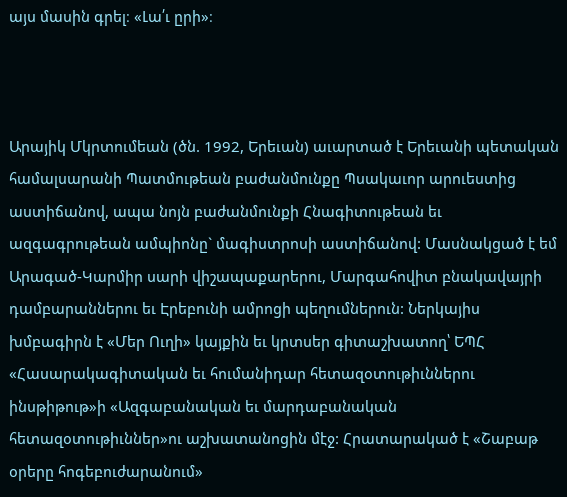այս մասին գրել։ «Լա՛ւ ըրի»։



Արայիկ Մկրտումեան (ծն. 1992, Երեւան) աւարտած է Երեւանի պետական համալսարանի Պատմութեան բաժանմունքը Պսակաւոր արուեստից աստիճանով, ապա նոյն բաժանմունքի Հնագիտութեան եւ ազգագրութեան ամպիոնը` մագիստրոսի աստիճանով: Մասնակցած է եմ Արագած-Կարմիր սարի վիշապաքարերու, Մարգահովիտ բնակավայրի դամբարաններու եւ Էրեբունի ամրոցի պեղումներուն: Ներկայիս խմբագիրն է «Մեր Ուղի» կայքին եւ կրտսեր գիտաշխատող՝ ԵՊՀ «Հասարակագիտական եւ հումանիդար հետազօտութիւններու ինսթիթութ»ի «Ազգաբանական եւ մարդաբանական հետազօտութիւններ»ու աշխատանոցին մէջ: Հրատարակած է «Շաբաթ օրերը հոգեբուժարանում»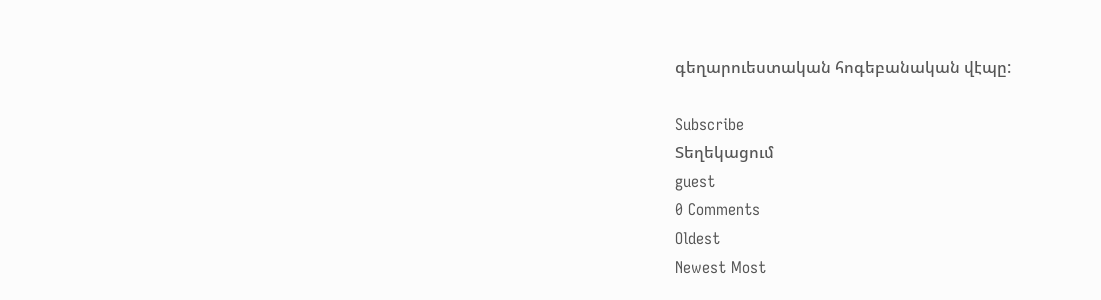գեղարուեստական հոգեբանական վէպը:

Subscribe
Տեղեկացում
guest
0 Comments
Oldest
Newest Most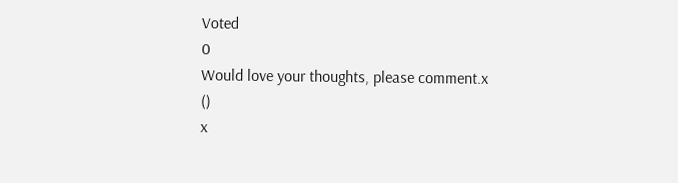Voted
0
Would love your thoughts, please comment.x
()
x